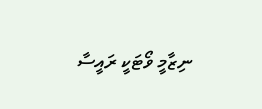ނިޒާމީ ވޯޓަކީ ރައީސާ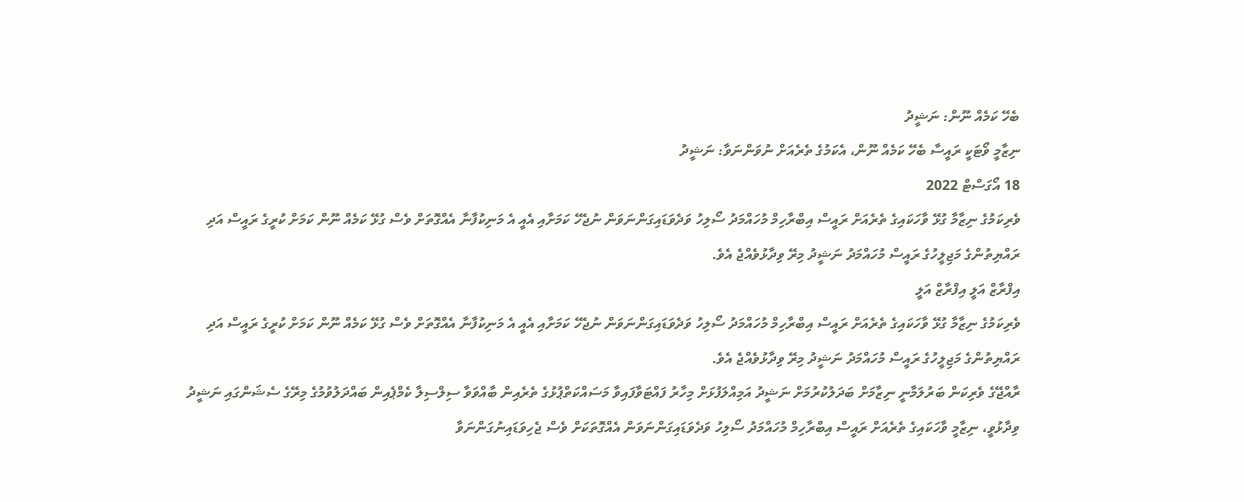ބެހޭ ކަމެއް ނޫން: ނަޝީދު
ނިޒާމީ ވޯޓަކީ ރައީސާ ބެހޭ ކަމެއް ނޫން، އެކަމުގެ ތެރެއަށް ނުވަންނަވާ: ނަޝީދު
18 އޯގަސްޓް 2022
ވެރިކަމުގެ ނިޒާމާ ގުޅޭ ވާހަކައިގެ ތެރެއަށް ރައީސް އިބްރާހިމް މުހައްމަދު ސޯލިހު ވަދެވަޑައިގަންނަވަން ނުޖެހޭ ކަމަށާއި އެއީ އެ މަނިކުފާނާ އެއްގޮތަށް ވެސް ގުޅޭ ކަމެއް ނޫން ކަމަށް ކުރީގެ ރައީސް އަދި ރައްޔިތުންގެ މަޖިލީހުގެ ރައީސް މުހައްމަދު ނަޝީދު މިރޭ ވިދާޅުވެއްޖެ އެވެ.
އިފްރާޒް އަލީ އިފްރާޒް އަލީ
ވެރިކަމުގެ ނިޒާމާ ގުޅޭ ވާހަކައިގެ ތެރެއަށް ރައީސް އިބްރާހިމް މުހައްމަދު ސޯލިހު ވަދެވަޑައިގަންނަވަން ނުޖެހޭ ކަމަށާއި އެއީ އެ މަނިކުފާނާ އެއްގޮތަށް ވެސް ގުޅޭ ކަމެއް ނޫން ކަމަށް ކުރީގެ ރައީސް އަދި ރައްޔިތުންގެ މަޖިލީހުގެ ރައީސް މުހައްމަދު ނަޝީދު މިރޭ ވިދާޅުވެއްޖެ އެވެ.
ރާއްޖޭގެ ވެރިކަން ބަރުލަމާނީ ނިޒާމަށް ބަދަލުކުރުމަށް ނަޝީދު އަމިއްލަފުޅަށް މިހާރު ފައްޓަވާފައިވާ މަސައްކަތްޕުޅުގެ ތެރެއިން ބާއްވަވާ ސިލްސިލާ ކެމްޕެއިން ބައްދަލުވުމުގެ މިރޭގެ ސެޝަންގައި ނަޝީދު ވިދާޅުވީ، ނިޒާމީ ވާހަކައިގެ ތެރެއަށް ރައީސް އިބްރާހިމް މުހައްމަދު ސޯލިހު ވަދެވަޑައިގަންނަވަން އެއްގޮތަކަށް ވެސް ޖެހިވަޑައިނުގަންނަވާ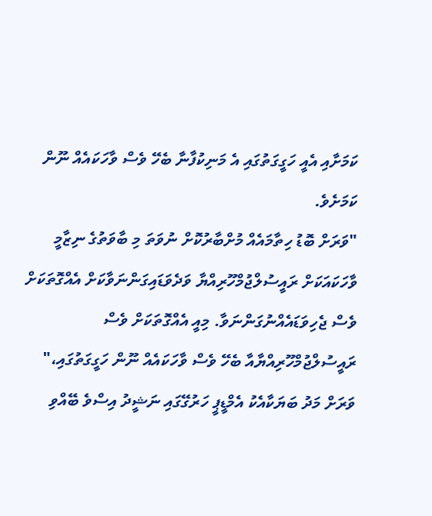ކަމަށާއި އެއީ ހަގީގަތުގައި އެ މަނިކުފާނާ ބެހޭ ވެސް ވާހަކައެއް ނޫން ކަމަށެވެ.
"ވަރަށް ބޮޑު ހިތާމައެއް މުށްބާރުކޮށް ނުވަތަ މި ބާވަތުގެ ނިޒާމީ ވާހަކައަކަށް ރައީސުލްޖުމްހޫރިއްޔާ ވަދެވަޑައިގަންނަވާކަށް އެއްގޮތަކަށް ވެސް ޖެހިވަޑައެއްނުގަންނަވާ. މިއީ އެއްގޮތަކަށް ވެސް ރައީސުލްޖުމްހޫރިއްޔާއާ ބެހޭ ވެސް ވާހަކައެއް ނޫން ހަގީގަތުގައި،" ވަރަށް މަދު ބަޔަކާއެކު އެމްޑީޕީ ހަރުގޭގައި ނަޝީދު އިސްވެ ބޭއްވި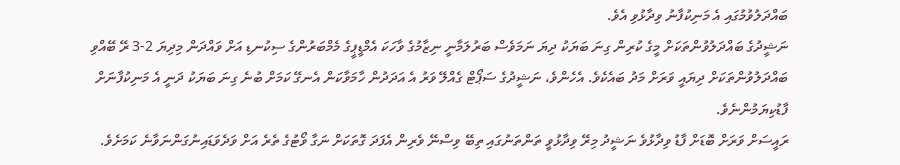ބައްދަލުވުމުގައި އެ މަނިކުފާނު ވިދާޅުވި އެވެ.
ނަޝީދުގެ ބައްދަލުވުންތަކަށް މީގެ ކުރިން ގިނަ ބަޔަކު ދިޔަ ނަމަވެސް ބަރުލަމާނީ ނިޒާމުގެ ވާހަކަ އެމްޑީޕީގެ މެމްބަރުންގެ ސިކުނޑި އަށް ވައްދަން މިދިޔަ 2-3 ރޭ ބޭއްވި ބައްދަލުވުންތަކަށް ދިޔައީ ވަރަށް މަދު ބައެކެވެ. އެހެންވެ، ނަޝީދުގެ ސަޕޯޓް ގެއްލޭ ވަރު އެ އަދަދުން ހާމަވާކަން އެނގޭ ކަމަށް ބުނެ ގިނަ ބަޔަކު ދަނީ އެ މަނިކުފާނަށް ފާޑުކިޔަމުންނެވެ.
ރައީސަށް ވަރަށް ބޮޑަށް ފާޑު ވިދާޅުވެ ނަޝީދު މިރޭ ވިދާޅުވީ ތަންތަނުގައި ތިބޭ ވިސްނޭ ވެރިން އެފަދަ ގޮތަކަށް ނަގާ ވޯޓުގެ ތެރެ އަށް ވަދެވަޑައިނުގަންނަވާނެ ކަމަށެވެ.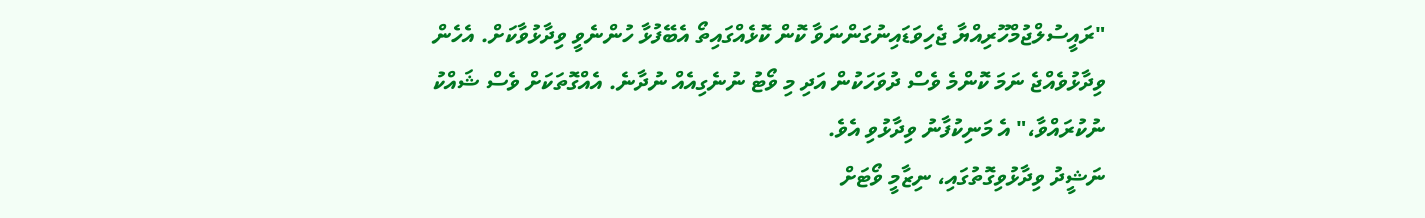"ރައީސުލްޖުމްހޫރިއްޔާ ޖެހިވަޑައިނުގަންނަވާ ކޮން ކޮޅެއްގައިތޯ އެބޭފުޅާ ހުންނެވީ ވިދާޅުވާކަށް. އެހެން ވިދާޅުވެއްޖެ ނަމަ ކޮންމެ ވެސް ދުވަހަކުން އަދި މި ވޯޓު ނުނެގިއެއް ނުދާނެ. އެއްގޮތަކަށް ވެސް ޝައްކު ނުކުރައްވާ،" އެ މަނިކުފާނު ވިދާޅުވި އެވެ.
ނަޝީދު ވިދާޅުވިގޮތުގައި، ނިޒާމީ ވޯޓަށް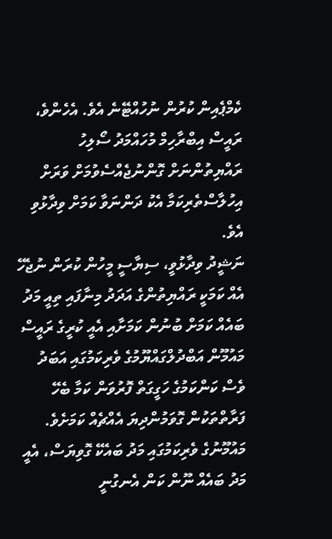ކެމްޕެއިން ކުރުން ނުހުއްޓޭނެ އެވެ. އެހެންވެ، ރައީސް އިބްރާހިމް މުހައްމަދު ސޯލިހު ރައްޔިތުންނަށް ގޮންނުޖެއްސެވުމަށް ވަރަށް އިހުލާސްތެރިކަމާ އެކު ދަންނަވާ ކަމަށް ވިދާޅުވި އެވެ.
ނަޝީދު ވިދާޅުވީ، ސިޔާސީ މީހުން ކުރަން ނުޖެހޭ އެއް ކަމަކީ ރައްޔިތުންގެ އަދަދު މިނާފައި ތިއީ މަދު ބައެއް ކަމަށް ބުނުން ކަމަށާއި އެއީ ކުރީގެ ރައީސް މައުމޫން އަބްދުލްގައްޔޫމުގެ ވެރިކަމުގައި އަބަދު ވެސް ކަންކަމުގެ ހަގީގަތް ފޮރުވަން ކަމާ ބެހޭ ފަރާތްތަކުން ގޮވަމުންދިޔަ އެއްޗެއް ކަމަށެވެ.
މައުމޫނުގެ ވެރިކަމުގައި މަދު ބައެކޭ ގޮވިޔަސް، އެއީ މަދު ބައެއް ނޫން ކަން އެނގުނީ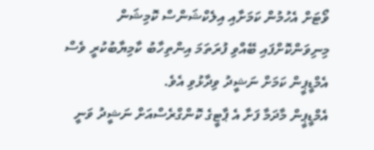ވޯޓަށް އެހުމުން ކަމަށާއި އިލެކްޝަންސް ކޮމިޝަން މިނިވަންކޮށްފައި ބޭއްވި ފުރަތަމަ އިންތިހާބު ކާމިޔާބުކުރީ ވެސް އެމްޑީޕީން ކަމަށް ނަޝީދު ވިދާޅުވި އެވެ.
އެމްޑީޕީން މާދަމާ ފަށާ އެ ޕާޓީގެ ކޮންގްރެސްއަށް ނަޝީދު ވަނީ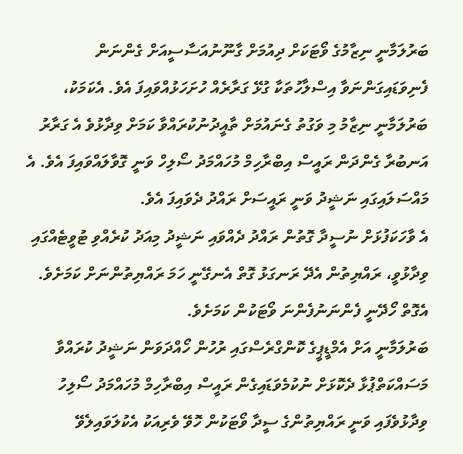ބަރުލަމާނީ ނިޒާމުގެ ވޯޓަކަށް ދިއުމަށް ގާނޫނުއަސާސީއަށް ގެންނަން ފެނިވަޑައިގަންނަވާ އިސްލާހުތަކާ ގުޅޭ ގަރާރެއް ހުށަހަޅުއްވައިފަ އެވެ. އެކަމަކު، ބަރުލަމާނީ ނިޒާމު މި ވަގުތު ގެނައުމަށް ތާއީދުނުކުރައްވާ ކަމަށް ވިދާޅުވެ އެ ގަރާރު އަނބުރާ ގެންދަން ރައީސް އިބްރާހިމް މުހައްމަދު ސޯލިހް ވަނީ ގޮވާލައްވައިފަ އެވެ. އެ މައްސަލައިގައި ނަޝީދު ވަނީ ރައީސަށް ރައްދު ދެވައިފަ އެވެ.
އެ ވާހަކަފުޅަށް ނުސީދާ ގޮތުން ރައްދު ދެއްވައި ނަޝީދު މިއަދު ކުރެއްވި ޓުވީޓެއްގައި ވިދާޅުވީ، ރައްޔިތުން އެދޭ ރަނގަޅު ގޮތް އެނގޭނީ ހަމަ ރައްޔިތުންނަށް ކަމަށެވެ. އެގޮތް ހޯދޭނީ ފެންނަނުފެންނަ ވޯޓަކުން ކަމަށެވެ.
ބަރުލަމާނީ އަށް އެމްޑީޕީގެ ކޮންގްރެސްގައި ރުހުން ހޯއްދަވަން ނަޝީދު ކުރައްވާ މަސައްކަތްޕުޅާ ދެކޮޅަށް ނުކުމެވަޑައިގެން ރައީސް އިބްރާހިމް މުހައްމަދު ސޯލިހު ވިދާޅުވެފައި ވަނީ ރައްޔިތުންގެ ސީދާ ވޯޓަކުން ހޮވޭ ވެރިއަކު އެކުލަވައިލެވޭ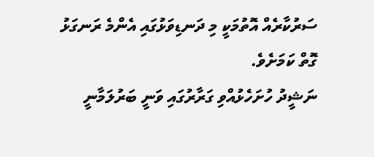ސަރުކާރެއް އޮތުމަކީ މި ދަނޑިވަޅުގައި އެންމެ ރަނގަޅު ގޮތް ކަމަށެވެ.
ނަޝީދު ހުށަހެޅުއްވި ގަރާރުގައި ވަނީ ބަރުލަމާނީ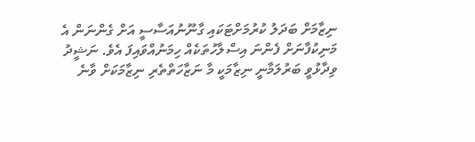ނިޒާމަށް ބަދަލު ކުރުމަށްޓަކައި ގާނޫނުއަސާސީ އަށް ގެންނަން އެ މަނިކުފާނަށް ފެންނަ އިސްލާހުތަކެއް ހިމަނުއްވައިފަ އެވެ. ނަޝީދު ވިދާޅުވީ ބަރުލަމާނީ ނިޒާމަކީ މާ ނަޒާހަތްތެރި ނިޒާމަކަށް ވާނެ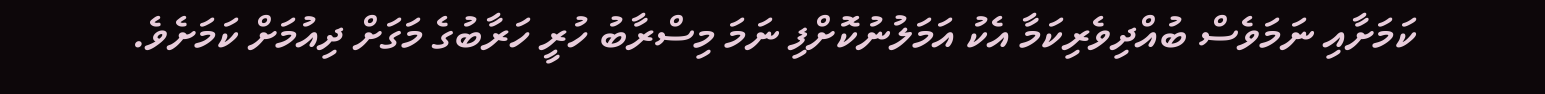ކަމަށާއި ނަމަވެސް ބުއްދިވެރިކަމާ އެކު އަމަލުނުކޮށްފި ނަމަ މިސްރާބު ހުރީ ހަރާބުގެ މަގަށް ދިއުމަށް ކަމަށެވެ.